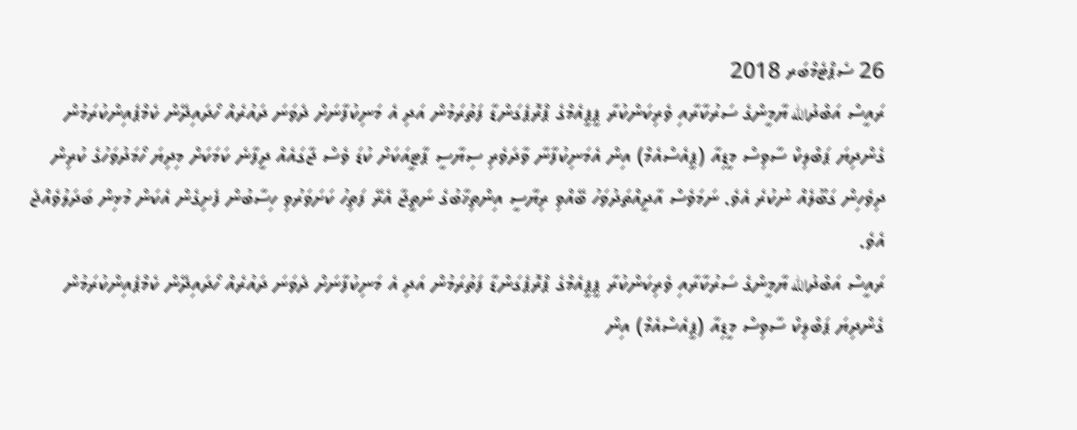26 ސެޕްޓެމްބަރ 2018
ރައީސް އަބްދުالله ޔާމީންގެ ސަރުކާރާއި ވެރިކަންކުރާ ޕީޕީއެމްގެ ޕްރޮޕެގަންޑާ ފަތުރަމުން އަދި އެ މަނިކުފާނަށް ދެވަނަ ދައުރެއް ހޯދައިދޭން ކެމްޕެއިންކުރަމުން ގެންދިޔަ ޕަބްލިކް ސާވިސް މީޑިއާ (ޕީއެސްއެމް) އިން އެމަނިކުފާނާ ވާދަވެރި ސިޔާސީ ޕާޓީއަކަށް ކުޑަ ވެސް ޖާގައެއް ދީފާނެ ކަމަކަށް މިދިޔަ ހޯމަދުވަހުގެ ކުރިން ދިވެހިން ގަބޫލެއް ނުކުރެ އެވެ. ނަމަވެސް އާދީއްތަދުވަހު ބޭއްވި ރިޔާސީ އިންތިޚާބުގެ ނަތީޖާ އެރޭ ފަތިހު ކަށަވަރުވި ހިސާބުން ފެށިގެން އެކަން މުޅިން ބަދަލުވެއްޖެ އެވެ.
ރައީސް އަބްދުالله ޔާމީންގެ ސަރުކާރާއި ވެރިކަންކުރާ ޕީޕީއެމްގެ ޕްރޮޕެގަންޑާ ފަތުރަމުން އަދި އެ މަނިކުފާނަށް ދެވަނަ ދައުރެއް ހޯދައިދޭން ކެމްޕެއިންކުރަމުން ގެންދިޔަ ޕަބްލިކް ސާވިސް މީޑިއާ (ޕީއެސްއެމް) އިން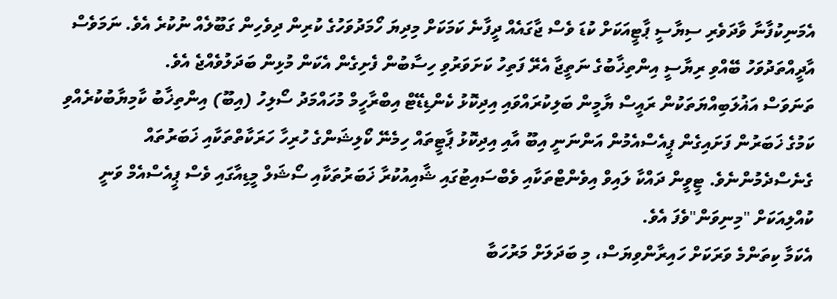އެމަނިކުފާނާ ވާދަވެރި ސިޔާސީ ޕާޓީއަކަށް ކުޑަ ވެސް ޖާގައެއް ދީފާނެ ކަމަކަށް މިދިޔަ ހޯމަދުވަހުގެ ކުރިން ދިވެހިން ގަބޫލެއް ނުކުރެ އެވެ. ނަމަވެސް އާދީއްތަދުވަހު ބޭއްވި ރިޔާސީ އިންތިޚާބުގެ ނަތީޖާ އެރޭ ފަތިހު ކަށަވަރުވި ހިސާބުން ފެށިގެން އެކަން މުޅިން ބަދަލުވެއްޖެ އެވެ.
ތަނަވަސް އަޣުލަބިއްޔަތަކުން ރައީސް ޔާމީން ބަލިކުރައްވައި އިދިކޮޅު ކެންޑިޑޭޓް އިބްރާހީމް މުހައްމަދު ސޯލިހު (އިބޫ) އިންތިޚާބު ކާމިޔާބުކުރެއްވި ކަމުގެ ޚަބަރުން ފަށައިގެން ޕީއެސްއެމުން އަންނަނީ އިބޫ އާއި އިދިކޮޅު ޕާޓީތައް ހިމެނޭ ކޯލިޝަންގެ ހުރިހާ ހަރަކާތްތަކާއި ޚަބަރުތައް ގެނެސްދެމުންނެވެ. ޓީވީން ދައްކާ ލައިވް އިވެންޓްތަކާއި ވެބްސައިޓުގައި ޝާއިއުކުރާ ޚަބަރުތަކާއި ސޯޝަލް މީޑިއާގައި ވެސް ޕީއެސްއެމް ވަނީ ކުއްލިއަކަށް "މިނިވަން"ވެފަ އެވެ.
އެކަމާ ކިތަންމެ ވަރަކަށް ހައިރާންވިޔަސް، މި ބަދަލަށް މަރުހަބާ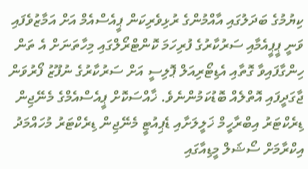ކިޔުމުގެ ބަދަލުގައި އާއްމުންގެ ރުޅިވެރިކަން ޕީއެސްއެމް އަށް އަމާޒުވެފައި ވަނީ ޕީޕީއެމާއި ސަރުކާރުގެ ފުރިހަމަ ކޮންޓްރޯލްގައި މިހާތަނަށް އެ ތަން ހިންގާފައިވާ ގޮތާއި އެޑިޓޯރިއަލް ޕޮލިސީ އަށް ސަރުކާރުގެ ނުފޫޒު ފޯރުވަން ޖާގަދީފައި އޮތްލެއް ބޮޑުކަމުންނެވެ. ޚާއްސަކޮށް ޕީއެސްއެމްގެ މެނޭޖިން ޑިރެކްޓަރު އިބްރާހީމް ޚަލީލަށާއި ޑެޕިއުޓީ މެނޭޖިން ޑިރެކްޓަރު މުހައްމަދު އިކްރާމަށް ސޯޝަލް މީޑިއާގައި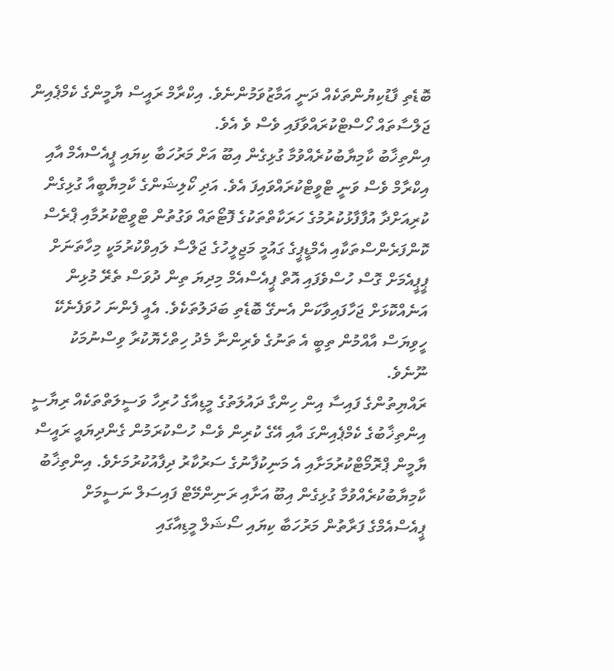ބޮޑެތި ފާޑުކިޔުންތަކެއް ދަނީ އަމާޒުވަމުންނެވެ. އިކްރާމް ރައީސް ޔާމީންގެ ކެމްޕެއިން ޖަލްސާތައް ހޯސްޓްކުރައްވާފައި ވެސް ވެ އެވެ.
އިންތިޚާބު ކާމިޔާބުކުރެއްވުމާ ގުޅިގެން އިބޫ އަށް މަރުހަބާ ކިޔައި ޕީއެސްއެމް އާއި އިކްރާމް ވެސް ވަނީ ޓްވީޓްކުރައްވައިފަ އެވެ. އަދި ކޯލިޝަންގެ ކާމިޔާބީއާ ގުޅިގެން ކުރިއަށްދާ އުފާފާޅުކުރުމުގެ ހަރަކާތްތަކުގެ ފޮޓޯތައް ވަގުތުން ޓްވީޓްކުރުމާއި ޕްރެސް ކޮންފަރެންސްތަކާއި އެމްޑީޕީގެ ގައުމީ މަޖިލީހުގެ ޖަލްސާ ލައިވްކުރުމަކީ މިހާތަނަށް ޕީޕީއެމަށް ގޮސް ހުސްވެފައި އޮތް ޕީއެސްއެމް މިދިޔަ ތިން ދުވަސް ތެރޭ މުޅިން އަނެއްކޮޅަށް ޖަހާފައިވާކަން އެނގޭ ބޮޑެތި ބަދަލުތަކެވެ. އެއީ ފެންނަ ހުވަފެނެކޭ ހީވިޔަސް އާއްމުން ތިބީ އެ ތަނުގެ ވެރިންނާ މެދު ހިތްހެޔޮކުރާ ވިސްނުމަކު ނޫނެވެ.
ރައްޔިތުންގެ ފައިސާ އިން ހިންގާ ދައުލަތުގެ މީޑިއާގެ ހުރިހާ ވަސީލަތްތަކެއް ރިޔާސީ އިންތިޚާބުގެ ކެމްޕެއިންގަ އާއި އޭގެ ކުރިން ވެސް ހުސްކުރަމުން ގެންދިޔައީ ރައީސް ޔާމީން ޕްރޮމޯޓްކުރުމަށާއި އެ މަނިކުފާނުގެ ސަރުކާރު ދިފާއުކުރުމަށެވެ. އިންތިޚާބު ކާމިޔާބުކުރެއްވުމާ ގުޅިގެން އިބޫ އަށާއި ރަނިންމޭޓް ފައިސަލް ނަސީމަށް ޕީއެސްއެމްގެ ފަރާތުން މަރުހަބާ ކިޔައި ސޯޝަލް މީޑިއާގައި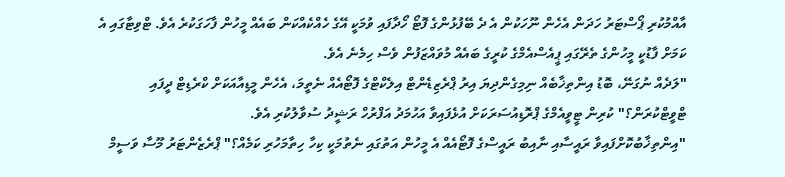އާއްމުކުރި ޕޯސްޓަރު ހަދަން އެހެން ނޫހަކުން އެ ދެ ބޭފުޅުންގެ ފޮޓޯ ހޯދާފައި ވުމަކީ އޭގެ ހެއްކެއްކަން ބައެއް މީހުން ފާހަގަކުރެ އެވެ. ޓްވިޓާގައި އެ ކަމަށް ފާޑުކީ މީހުންގެ ތެރޭގައި ޕީއެސްއެމްގެ ކުރީގެ ބައެއް މުވައްޒަފުން ވެސް ހިމެނެ އެވެ.
"ލަދެއް ނުގަނޭ، ބޮޑު އިންތިޚާބެއް ނިމިގެންދިޔަ އިރު ޕްރެޒިޑެންޓް އިލެކްޓްގެ ފޮޓޯއެއް ނެތީމަ، އެހެން މީޑިއާއަކަށް ކްރެޑިޓް ދީފައި ޓްވީޓްކުރަން؟" ކުރިން ޓީވީއެމްގެ ޕްރޮޑިއުސަރަކަށް އުޅެފައިވާ އަހުމަދު އަފްރުހް ރަޝީދު ސުވާލުކުރި އެވެ.
"އިންތިޚާބުކޮށްފައިވާ ރައީސާއި ނާއިބު ރައީސްގެ ފޮޓޯއެއް އެ މީހުން އަތުގައި ނެތުމަކީ ކިހާ ހިތާމަހުރި ކަމެއް؟" ޕްރެޒެންޓަރު މޫސާ ވަސީމް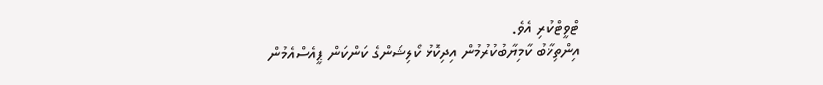ޓްވީޓްކުރި އެވެ.
އިންތިޚާބު ކާމިޔާބުކުރުމުން އިދިކޮޅު ކޯލިޝަންގެ ކަންކަން ޕީއެސްއެމުން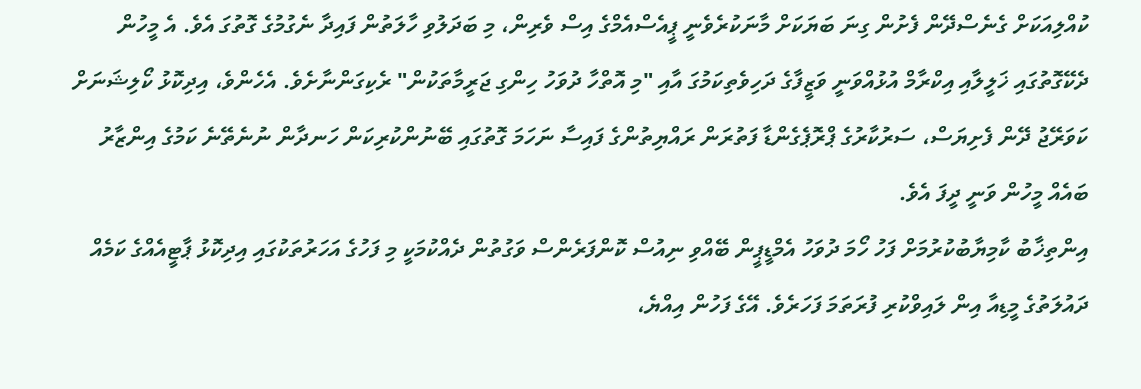ކުއްލިއަކަށް ގެނެސްދޭން ފެށުން ގިނަ ބަޔަކަށް މާނަކުރެވެނީ ޕީއެސްއެމްގެ އިސް ވެރިން، މި ބަދަލުވި ހާލަތުން ފައިދާ ނެގުމުގެ ގޮތުގަ އެވެ. އެ މީހުން ދެކޭގޮތުގައި ޚަލީލާއި އިކްރާމް އުޅުއްވަނީ ވަޒީފާގެ ދަހިވެތިކަމުގަ އާއި "މި އޮތްހާ ދުވަހު ހިންގި ޖަރީމާތަކުން" ރެކިގަންނާށެވެ. އެހެންވެ، އިދިކޮޅު ކޯލިޝަނަށް ކަވަރޭޖު ދޭން ފެށިޔަސް، ސަރުކާރުގެ ޕްރޮޕެގެންޑާ ފަތުރަން ރައްޔިތުންގެ ފައިސާ ނަހަމަ ގޮތުގައި ބޭނުންކުރިކަން ހަނދާން ނުނެތޭނެ ކަމުގެ އިންޒާރު ބައެއް މީހުން ވަނީ ދީފަ އެވެ.
އިންތިޚާބު ކާމިޔާބުކުރުމަށް ފަހު ހޯމަ ދުވަހު އެމްޑީޕީން ބޭއްވި ނިއުސް ކޮންފަރެންސް ވަގުތުން ދެއްކުމަކީ މި ފަހުގެ އަހަރުތަކުގައި އިދިކޮޅު ޕާޓީއެއްގެ ކަމެއް ދައުލަތުގެ މީޑިއާ އިން ލައިވްކުރި ފުރަތަމަ ފަހަރެވެ. އޭގެ ފަހުން އިއްޔެ،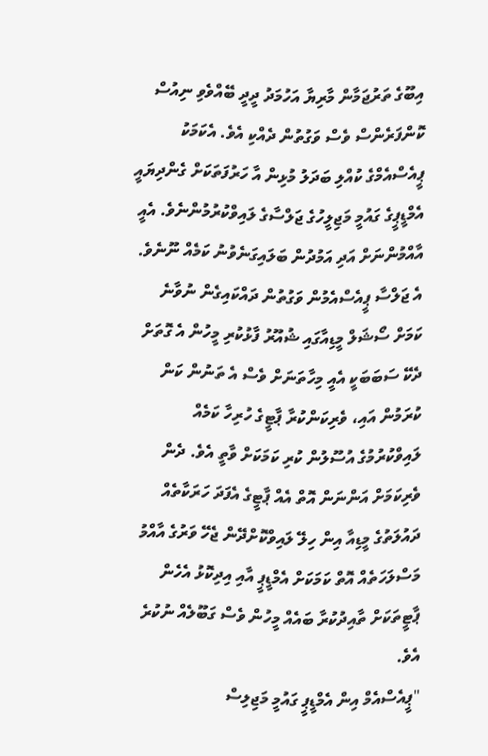އިބޫގެ ތަރުޖަމާން މާރިޔާ އަހުމަދު ދީދީ ބޭއްވެވި ނިއުސް ކޮންފަރެންސް ވެސް ވަގުތުން ދެއްކި އެވެ. އެކަމަކު ޕީއެސްއެމްގެ ކުއްލި ބަދަލު މުޅިން އާ ހަރުފަތަކަށް ގެންދިޔައީ އެމްޑީޕީގެ ގައުމީ މަޖިލީހުގެ ޖަލްސާގެ ލައިވްކުރުމުންނެވެ. އެއީ އާއްމުންނަށް އަދި އަމުދުން ބަލައިގަނެވުނު ކަމެއް ނޫނެވެ.
އެ ޖަލްސާ ޕީއެސްއެމުން ވަގުތުން ދައްކައިގެން ނުވާނެ ކަމަށް ސޯޝަލް މީޑިއާގައި ޝުއޫރު ފާޅުކުރި މީހުން އެ ގޮތަށް ދެކޭ ސަބަބަކީ އެއީ މިހާތަނަށް ވެސް އެ ތަނުން ކަން ކުރަމުން އައި، ވެރިކަންކުރާ ޕާޓީގެ ހުރިހާ ކަމެއް ލައިވްކުރުމުގެ އުސޫލުން ކުރި ކަމަކަށް ވާތީ އެވެ. ދެން ވެރިކަމަށް އަންނަން އޮތް އެއް ޕާޓީގެ އެފަދަ ހަރަކާތެއް ދައުލަތުގެ މީޑިއާ އިން ހިލޭ ލައިވްކޮށްދޭން ޖެހޭ ވަރުގެ އާއްމު މަސްލަހަތެއް އޮތް ކަމަކަށް އެމްޑީޕީ އާއި އިދިކޮޅު އެހެން ޕާޓީތަކަށް ތާއިދުކުރާ ބައެއް މީހުން ވެސް ގަބޫލެއް ނުކުރެ އެވެ.
"ޕީއެސްއެމް އިން އެމްޑީޕީ ގައުމީ މަޖިލިސް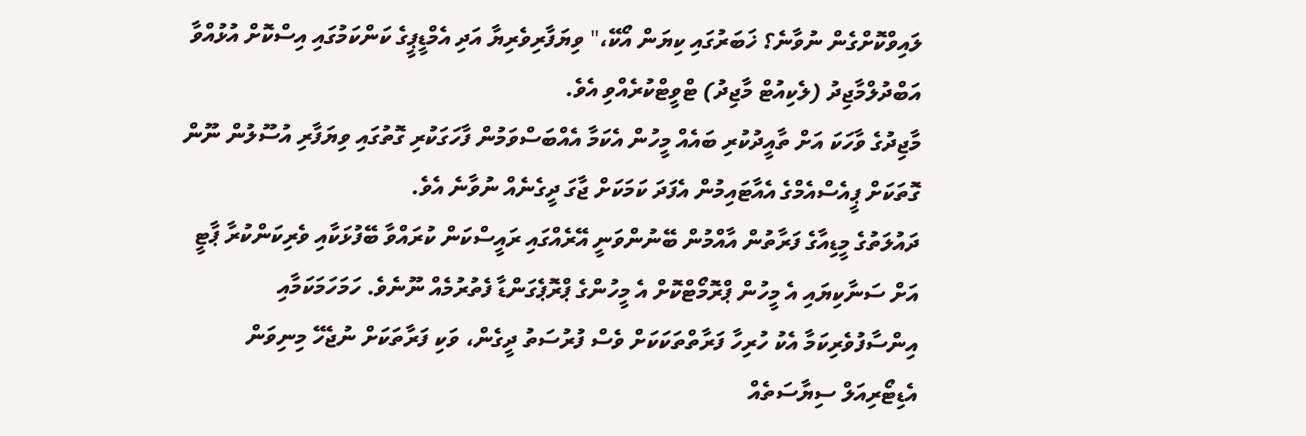ލައިވްކޮށްގެން ނުވާނެ؟ ޚަބަރުގައި ކިޔަން އޯކޭ،" ވިޔަފާރިވެރިޔާ އަދި އެމްޑީޕީގެ ކަންކަމުގައި އިސްކޮށް އުޅުއްވާ އަބްދުލްމާޖިދު (ލެކިއުޓް މާޖިދު) ޓްވީޓްކުރެއްވި އެވެ.
މާޖިދުގެ ވާހަކަ އަށް ތާއީދުކުރި ބައެއް މީހުން އެކަމާ އެއްބަސްވަމުން ފާހަގަކުރި ގޮތުގައި ވިޔަފާރި އުސޫލުން ނޫން ގޮތަކަށް ޕީއެސްއެމްގެ އެއާޓައިމުން އެފަދަ ކަމަކަށް ޖާގަ ދީގެނެއް ނުވާނެ އެވެ.
ދައުލަތުގެ މީޑިއާގެ ފަރާތުން އާއްމުން ބޭނުންވަނީ އޭރެއްގައި ރައީސްކަން ކުރައްވާ ބޭފުޅަކާއި ވެރިކަންކުރާ ޕާޓީ އަށް ސަނާކިޔައި އެ މީހުން ޕްރޮމޯޓްކޮށް އެ މީހުންގެ ޕްރޮޕެގަންޑާ ފެތުރުމެއް ނޫނެވެ. ހަމަހަމަކަމާއި އިންސާފުވެރިކަމާ އެކު ހުރިހާ ފަރާތްތަކަކަށް ވެސް ފުރުސަތު ދީގެން، ވަކި ފަރާތަކަށް ނުޖެހޭ މިނިވަން އެޑިޓޯރިއަލް ސިޔާސަތެއް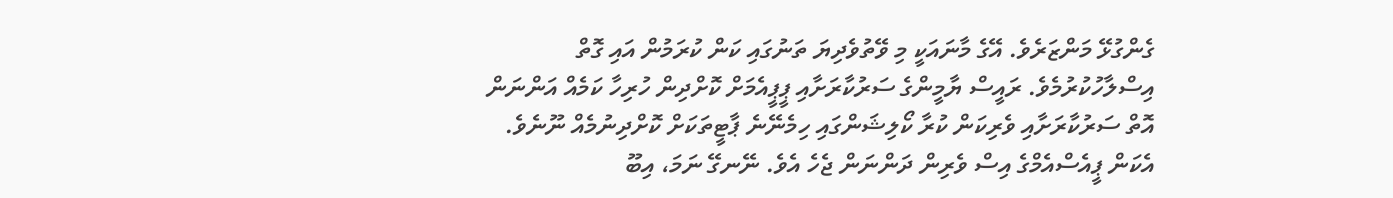ގެންގުޅޭ މަންޒަރެވެ. އޭގެ މާނައަކީ މި ވޭތުވެދިޔަ ތަނުގައި ކަން ކުރަމުން އައި ގޮތް އިސްލާހުކުރުމެވެ. ރައީސް ޔާމީންގެ ސަރުކާރަށާއި ޕީޕީއެމަށް ކޮށްދިން ހުރިހާ ކަމެއް އަންނަން އޮތް ސަރުކާރަށާއި ވެރިކަން ކުރާ ކޯލިޝަންގައި ހިމެނޭނެ ޕާޓީތަކަށް ކޮށްދިނުމެއް ނޫނެވެ.
އެކަން ޕީއެސްއެމްގެ އިސް ވެރިން ދަންނަން ޖެހެ އެވެ. ނޭނގޭ ނަމަ، އިބޫ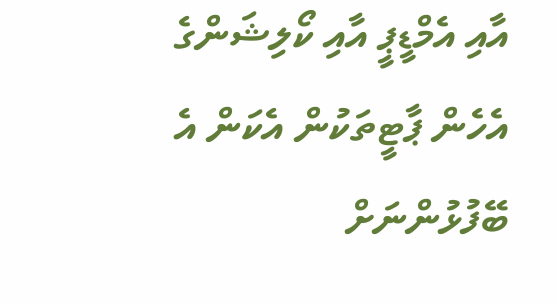އާއި އެމްޑީޕީ އާއި ކޯލިޝަންގެ އެހެން ޕާޓީތަކުން އެކަން އެ ބޭފުޅުންނަށް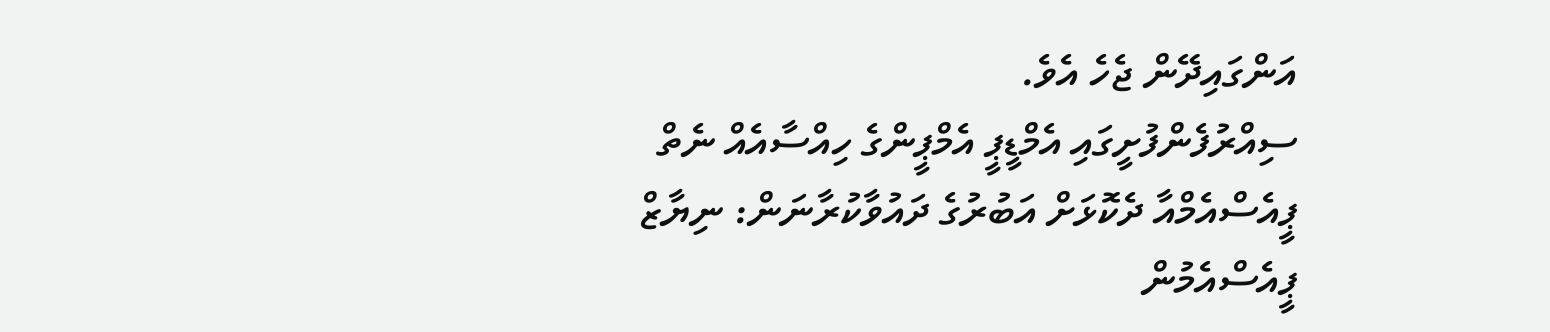އަންގައިދޭން ޖެހެ އެވެ.
ސިއްރުފެންފުށީގައި އެމްޑީޕީ އެމްޕީންގެ ހިއްސާއެއް ނެތް
ޕީއެސްއެމްއާ ދެކޮޅަށް އަބުރުގެ ދައުވާކުރާނަން: ނިޔާޒް
ޕީއެސްއެމުން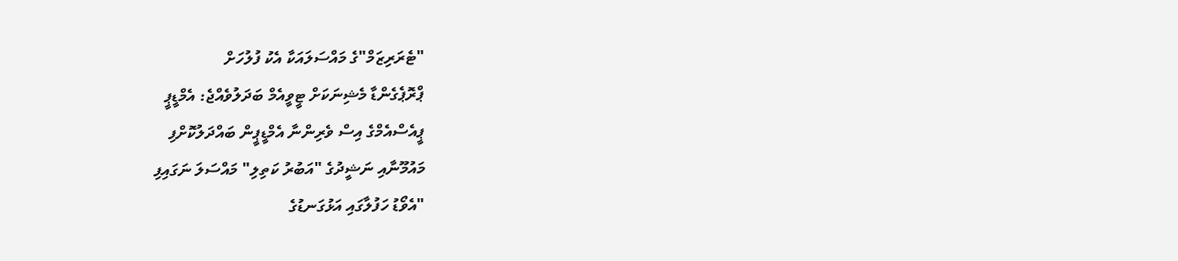"ޓެރަރިޒަމް"ގެ މައްސަލައަކާ އެކު ފުލުހަށް
ޕްރޮޕެގެންޑާ މެޝިނަކަށް ޓީވީއެމް ބަދަލުވެއްޖެ: އެމްޑީޕީ
ޕީއެސްއެމްގެ އިސް ވެރިންނާ އެމްޑީޕީން ބައްދަލުކޮށްފި
މައުމޫނާއި ނަޝީދުގެ "އަބުރު ކަތިލި" މައްސަލަ ނަގައިފި
"އެވޯޑު ހަފުލާގައި އަޅުގަނޑުގެ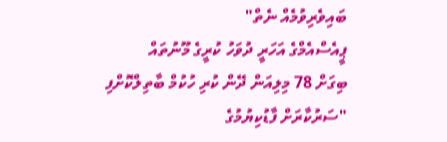ބައިވެރިވުމެއް ނެތް"
ޕީއެސްއެމްގެ އަހަރީ ދުވަހު ކުރީގެ މޫނުތައް
ބިގަށް 78 މިލިއަން ދޭން ކުރި ހުކުމް ބާތިލްކޮށްފި
"ސަރުކާރަށް ފާޑުކިޔުމުގެ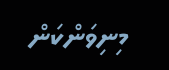މިނިވަންކަން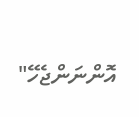އޮންނަންޖެހޭ"